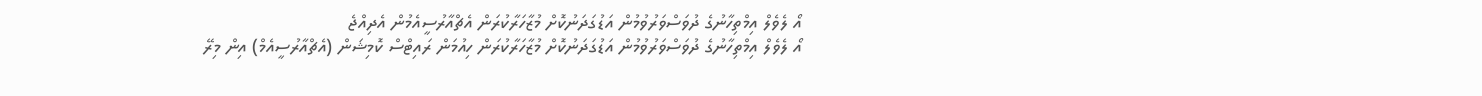އޯ ލެވެލް އިމްތިހާނުގެ ދުވަސްވަރުވުމުން އަޑުގަދަނުކޮށް މުޒާހަރާކުރަން އެޗްއާރުސީއެމުން އެދިއްޖެ
އޯ ލެވެލް އިމްތިހާނުގެ ދުވަސްވަރުވުމުން އަޑުގަދަނުކޮށް މުޒާހަރާކުރަން ހިއުމަން ރައިޓްސް ކޮމިޝަން (އެޗްއާރުސީއެމް) އިން މިރޭ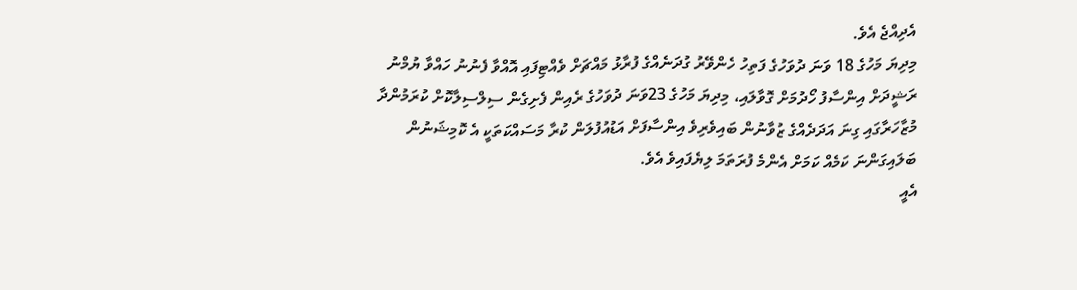އެދިއްޖެ އެވެ.
މިދިޔަ މަހުގެ 18 ވަނަ ދުވަހުގެ ފަތިހު ހެންވޭރު ގުދަނެއްގެ ފުރާޅު މައްޗަށް ވެއްޓިފައި އޮއްވާ ފެނުނު ހައްވާ ޔުމްނު ރަޝީދަށް އިންސާފު ހޯދުމަށް ގޮވާލައި، މިދިޔަ މަހުގެ 23ވަނަ ދުވަހުގެ ރެއިން ފެށިގެން ސިލްސިލާކޮށް ކުރަމުންދާ މުޒާހަރާގައި ގިނަ އަދަދެއްގެ ޒުވާނުން ބައިވެރިވެ އިންސާފަށް އަޑުއުފުލަން ކުރާ މަސައްކަތަކީ އެ ކޮމިޝަނުން ބަލައިގަންނަ ކަމެއް ކަމަށް އެންމެ ފުރަތަމަ ލިޔެފައިވެ އެވެ.
އެއީ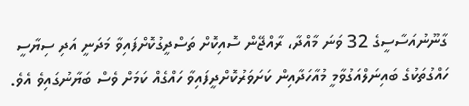ގާނޫނުއަސާސީގެ 32 ވަނަ މާއްދާ، ރާއްޖޭން ސޮއިކޮށް ތަސްދީގުކޮށްފައިވާ މަދަނީ އަދި ސިޔާސީ ހައްގުތަކުގެ ބައިނަލްއަގުވާމީ މުއާހަދާއިން ކަށަވަރުކޮށްދީފައިވާ ހައްގެއް ކަމަށް ވެސް ބަޔާނުގައިވެ އެވެ.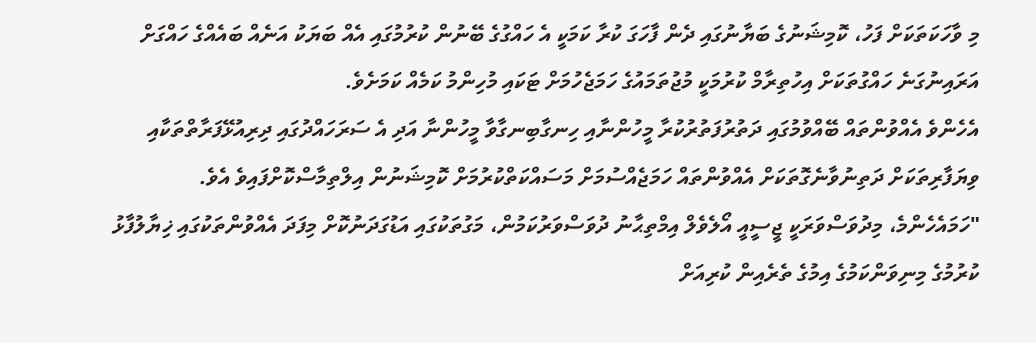މި ވާހަކަތަކަށް ފަހު، ކޮމިޝަނުގެ ބަޔާނުގައި ދެން ފާހަގަ ކުރާ ކަމަކީ އެ ހައްގުގެ ބޭނުން ކުރުމުގައި އެއް ބަޔަކު އަނެއް ބައެއްގެ ހައްގަށް އަރައިނުގަނެ ހައްގުތަކަށް އިހުތިރާމް ކުރުމަކީ މުޖުތަމައުގެ ހަމަޖެހުމަށް ޓަކައި މުހިންމު ކަމެއް ކަމަށެވެ.
އެހެންވެ އެއްވުންތައް ބޭއްވުމުގައި ދަތުރުފަތުރުކުރާ މީހުންނާއި ހިނގާބިނގާވާ މީހުންނާ އަދި އެ ސަރަހައްދުގައި ދިރިއުޅޭފަރާތްތަކާއި ވިޔަފާރިތަކަށް ދަތިނުވާނެގޮތަކަށް އެއްވުންތައް ހަމަޖެއްސުމަށް މަސައްކަތްކުރުމަށް ކޮމިޝަނުން އިލްތިމާސްކޮށްފައިވެ އެވެ.
"ހަމައެހެންމެ، މިދުވަސްވަރަކީ ޖީސީއީ އޯލެވެލް އިމްތިޙާނު ދުވަސްވަރުކަމުން، މަގުތަކުގައި އަޑުގަދަނުކޮށް މިފަދަ އެއްވުންތަކުގައި ޚިޔާލުފާޅު ކުރުމުގެ މިނިވަންކަމުގެ އިމުގެ ތެރެއިން ކުރިއަށް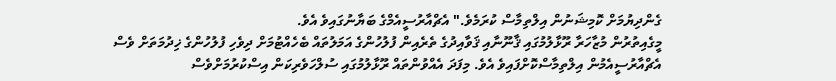ގެންދިޔުމަށް ކޮމިޝަނުން އިލްތިމާސް ކުރަމެވެ." އެޗްއާރުސީއެމްގެ ބަޔާނުގައިވެ އެވެ.
މީގެއިތުރުން މުޒާހަރާ ރޫޅާލުމުގައި ޤާނޫނާއި ޤަވާއިދުގެ ތެރެއިން ފުލުހުންގެ އަމަލުތައް ބެހެއްޓުމަށް ދިވެހި ފުލުހުންގެ ޚިދުމަތަށް ވެސް އެޗްއާރުސީއެމުން އިލްތިމާސްކޮށްފައިވެ އެވެ. މިފަދަ އެއްވުންތައް ރޫޅާލުމުގައި ސުލްހަވެރިކަން އިސްކުރުމަށްވެސް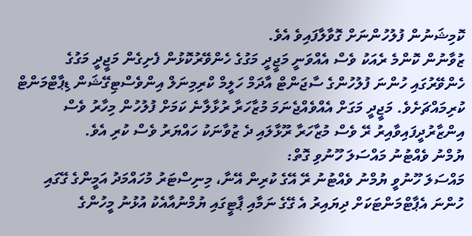ކޮމިޝަނުން ފުލުހުންނަށް ގޮވާލާފައިވެ އެވެ.
ޒުވާނުން ކޮންމެ ރެއަކު ވެސް އެއްވަނީ މަޖީދީ މަގުގެ ހެންވޭރުކޮޅުން ފެށިގެން މަޖީދީ މަގުގެ ހެންވޭރުގައި ހުންނަ ފުލުހުންގެ ސާޖަންޓް އާދަމް ހަލީމް ކްރިމިނަލް އިންވެސްޓިގޭޝަން ޑިޕާޓްމަންޓް ކުރިމައްޗަށެވެ. މަޖީދީ މަގަށް އެއްވެއްޖެނަމަ މުޒާހަރާ ރުޅާލާނެ ކަމަށް ފުލުހުން މިހާރު ވެސް އިންޒާރުދީފައިވާއިރު ރޭ ވެސް މުޒާހަރާ ރޫޅާލައި ދެ ޒުވާނަކު ހައްޔަރު ވެސް ކުރި އެވެ.
ޔުމްނު ވެއްޓުނު މައްސަލަ ހޫނުވި ގޮތް:
މައްސަލަ ހޫނުވީ ޔުމްނު ވެއްޓުނު ރޭ އޭގެ ކުރިން އޭނާ، މިނިސްޓަރު މުހައްމަދު އަމީންގެ ގޭގައި ހުންނަ އެޕާޓްމަންޓަކަށް ދިޔައިރު އެ ގޭގެ ނަމާއި ޕާޓީގައި ޔުމްނުއާއެކު އުޅުނު މީހުންގެ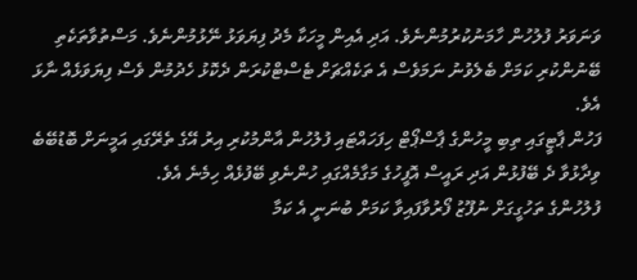ވަނަވަރު ފުލުހުން ހާމަނުކުރުމުންނެވެ. އަދި އެއިން މީހަކާ މެދު ފިޔަވަޅު ނޭޅުމުންނެވެ. މަސްތުވާތަކެތި ބޭނުންކުރި ކަމަށް ބެލެވުނު ނަމަވެސް އެ ތަކެއްޗަށް ޓެސްޓްކުރަން ދެކޮޅު ހެދުމުން ވެސް ފިޔަވަޅެއް ނާޅަ އެވެ.
ފަހުން ޕާޓީގައި ތިބި މީހުންގެ ޕާސްޕޯޓް ހިފަހައްޓައި ފުލުހުން އާންމުކުރި އިރު އޭގެ ތެރޭގައި އަމީނަށް ބޮޑުބޭބެ ވިދާޅުވާ ދެ ބޭފުޅުން އަދި ރައީސް އޮފީހުގެ މަގާމެއްގައި ހުންނެވި ބޭފުޅެއް ހިމެނެ އެވެ.
ފުލުހުންގެ ތަހުގީގަށް ނުފޫޒު ފޯރުވާފައިވާ ކަމަށް ބުނަނީ އެ ކަމާ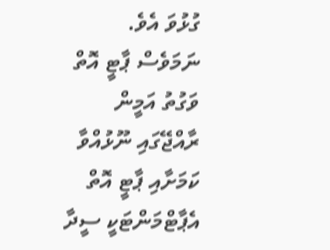ގުޅުވަ އެވެ. ނަމަވެސް ޕާޓީ އޮތް ވަގުތު އަމީން ރާއްޖޭގައި ނޫޅުއްވާ ކަމަށާއި ޕާޓީ އޮތް އެޕާޓްމަންޓަކީ ސީދާ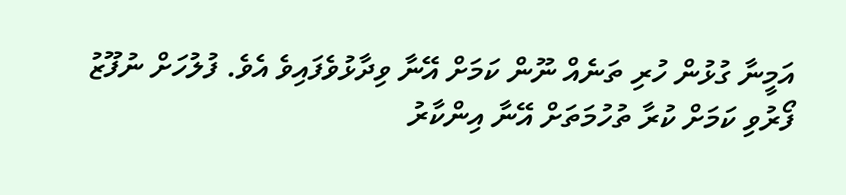އަމީނާ ގުޅުން ހުރި ތަނެއް ނޫން ކަމަށް އޭނާ ވިދާޅުވެފައިވެ އެވެ. ފުލުހަށް ނުފޫޒު ފޯރުވި ކަމަށް ކުރާ ތުހުމަތަށް އޭނާ އިންކާރު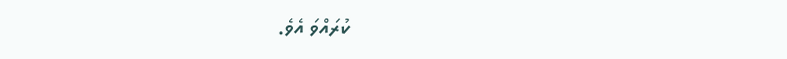ކުރައްވަ އެވެ.